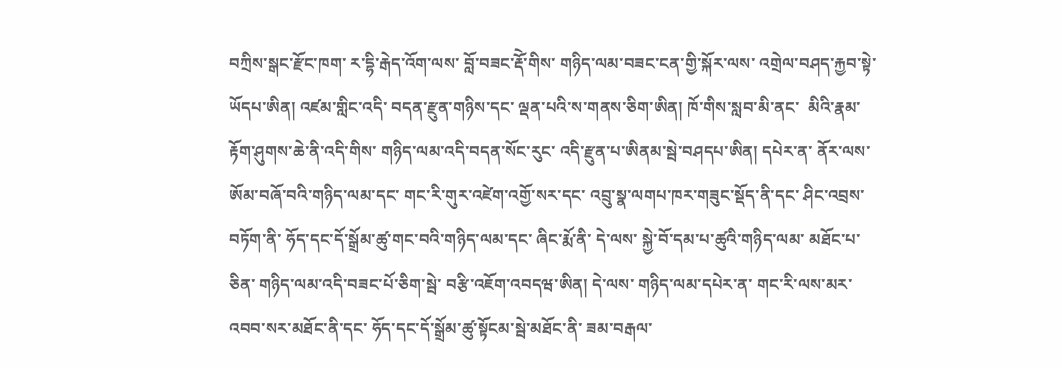བཀྲིས་སྒང་རྫོང་ཁག་ ར་དྷི་རྒེད་འོག་ལས་ བློ་བཟང་རྡོེ་གིས་ གཉིད་ལམ་བཟང་ངན་གྱི་སྐོར་ལས་ འགྲེལ་བཤད་རྐྱབ་སྟེ་ཡོདཔ་ཨིན། འཛམ་གླིང་འདི་ བདན་རྫུན་གཉིས་དང་ ལྡན་པའི་ས་གནས་ཅིག་ཨིན། ཁོ་གིས་སླབ་མི་ནང་  མིའི་རྣམ་རྟོག་ཤུགས་ཆེ་ནི་འདི་གིས་ གཉིད་ལམ་འདི་བདན་སོང་རུང་ འདི་རྫུན་པ་ཨིནམ་སྦེ་བཤདཔ་ཨིན། དཔེར་ན་ ནོར་ལས་ཨོམ་བཞོ་བའི་གཉིད་ལམ་དང་ གང་རི་གུར་འཛེག་འགྱོ་སར་དང་ འབྲུ་སྣ་ལགཔ་ཁར་གཟུང་སྡོད་ནི་དང་ ཤིང་འབྲས་བཏོག་ནི་ ཧོད་དང་དོ་སྒྲོམ་ཚུ་གང་བའི་གཉིད་ལམ་དང་ ཞིང་རྨོ་ནི་ དེ་ལས་ སྐྱེ་བོ་དམ་པ་ཚུའི་གཉིད་ལམ་ མཐོང་པ་ཅིན་ གཉིད་ལམ་འདི་བཟང་པོ་ཅིག་སྦེ་ བརྩི་འཇོག་འབདཝ་ཨིན། དེ་ལས་ གཉིད་ལམ་དཔེར་ན་ གང་རི་ལས་མར་འབབ་སར་མཐོང་ནི་དང་ ཧོད་དང་དོ་སྒྲོམ་ཚུ་སྟོངམ་སྦེ་མཐོང་ནི་ ཟམ་བརྒལ་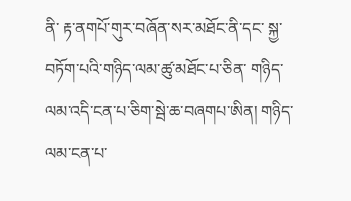ནི་ རྟ་ནགཔོ་གུར་བཞོན་སར་མཐོང་ནི་དང་ སྐྱ་བཏོག་པའི་གཉིད་ལམ་ཚུ་མཐོང་པ་ཅིན་ གཉིད་ལམ་འདི་ངན་པ་ཅིག་སྦེ་ཆ་བཞགཔ་ཨིན། གཉིད་ལམ་ངན་པ་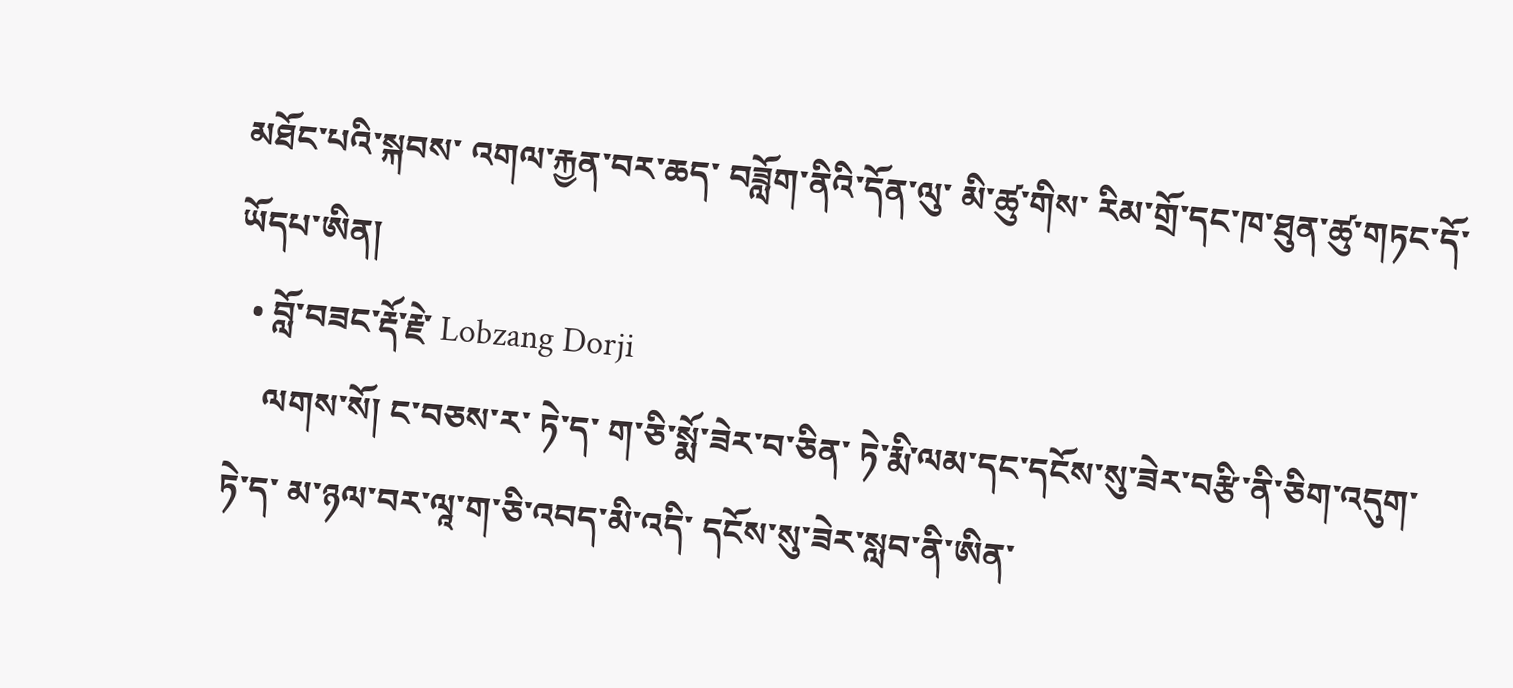མཐོང་པའི་སྐབས་ འགལ་རྐྱན་བར་ཆད་ བཟློག་ནིའི་དོན་ལུ་ མི་ཚུ་གིས་ རིམ་གྲོ་དང་ཁ་ཐུན་ཚུ་གཏང་དོ་ཡོདཔ་ཨིན།
  • བློ་བཟང་རྡོ་རྗེ་ Lobzang Dorji
    ལགས་སོ། ང་བཅས་ར་ ཏེ་ད་ ག་ཅི་སྨོ་ཟེར་བ་ཅིན་ ཏེ་རྨི་ལམ་དང་དངོས་སུ་ཟེར་བརྩི་ནི་ཅིག་འདུག་ ཏེ་ད་ མ་ཉལ་བར་ལཱ་ག་ཅི་འབད་མི་འདི་ དངོས་སུ་ཟེར་སླབ་ནི་ཨིན་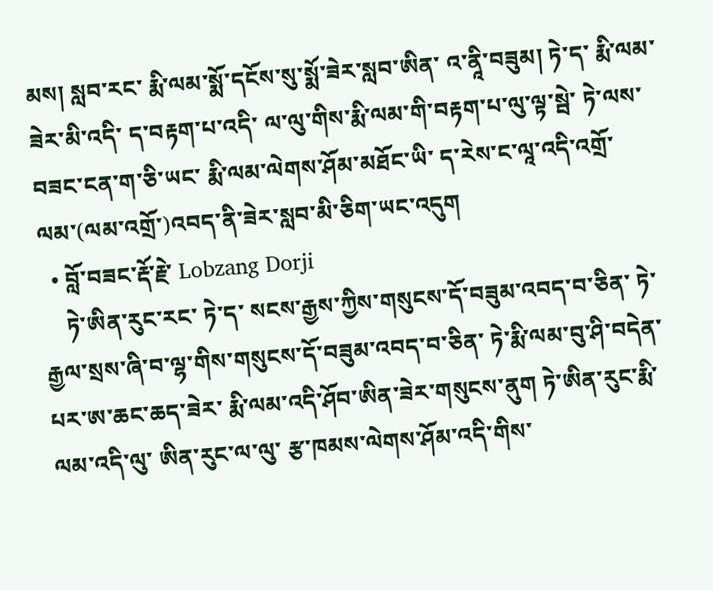མས། སླབ་རང་ རྨི་ལམ་སྨོ་དངོས་སུ་སྨོ་ཟེར་སླབ་ཨིན་ འ་ནཱི་བཟུམ། ཏེ་ད་ རྨི་ལམ་ཟེར་མི་འདི་ ད་བརྟག་པ་འདི་ ལ་ལུ་གིས་རྨི་ལམ་གི་བརྟག་པ་ལུ་ལྟ་སྦེ་ ཏེ་ལས་བཟང་ངན་ག་ཅི་ཡང་ རྨི་ལམ་ལེགས་ཤོམ་མཐོང་ཡི་ ད་རེས་ང་ལཱ་འདི་འགྲོ་ལམ་(ལམ་འགྲོ་)འབད་ནི་ཟེར་སླབ་མི་ཅིག་ཡང་འདུག
  • བློ་བཟང་རྡོ་རྗེ་ Lobzang Dorji
    ཏེ་ཨིན་རུང་རང་ ཏེ་ད་ སངས་རྒྱས་ཀྱིས་གསུངས་དོ་བཟུམ་འབད་བ་ཅིན་ ཏེ་རྒྱལ་སྲས་ཞི་བ་ལྷ་གིས་གསུངས་དོ་བཟུམ་འབད་བ་ཅིན་ ཏེ་རྨི་ལམ་བུ་ཤི་བདེན་པར་ཨ་ཆང་ཆད་ཟེར་ རྨི་ལམ་འདི་ཤོབ་ཨིན་ཟེར་གསུངས་ནུག ཏེ་ཨིན་རུང་རྨི་ལམ་འདི་ལུ་ ཨིན་རུང་ལ་ལུ་ རྩ་ཁམས་ལེགས་ཤོམ་འདི་གིས་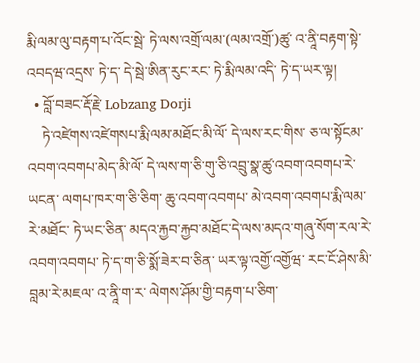རྨི་ལམ་ལུ་བརྟག་པ་འོང་སྦེ་ ཏེ་ལས་འགྲོ་ལམ་(ལམ་འགྲོ་)ཚུ་ འ་ནཱི་བརྟག་སྟེ་འབདཝ་འདྲས་ ཏེ་ད་ དེ་སྦེ་ཨིན་རུང་རང་ ཏེ་རྨི་ལམ་འདི་ ཏེ་ད་ཡར་ལྟ།
  • བློ་བཟང་རྡོ་རྗེ་ Lobzang Dorji
    ཏེ་འཛེགས་འཛེགསཔ་རྨི་ལམ་མཐོང་མི་ལོ་ དེ་ལས་རང་གིས་ ཅ་ལ་སྟོངམ་འབག་འབགཔ་མེད་མི་ལོ་ དེ་ལས་ག་ཅི་གུ་ཅི་འབྲུ་སྣ་ཚུ་འབག་འབགཔ་རེ་ ཡངན་ ལགཔ་ཁར་ག་ཅི་ཅིག་ ཆུ་འབག་འབགཔ་ མེ་འབག་འབགཔ་རྨི་ལམ་རེ་མཐོང་ ཏེ་ཡང་ཅིན་ མདའ་རྐྱབ་རྐྱབ་མཐོང་དེ་ལས་མདའ་གཞུ་སོག་རལ་རེ་འབག་འབགཔ་ ཏེ་ད་ག་ཅི་སྨོ་ཟེར་བ་ཅིན་ ཡར་ལྟ་འགྱོ་འགྱོཝ་ རང་ངོ་ཤེས་མི་ བླམ་རེ་མཇལ་ འ་ནཱི་ག་ར་ ལེགས་ཤོམ་གྱི་བརྟག་པ་ཅིག་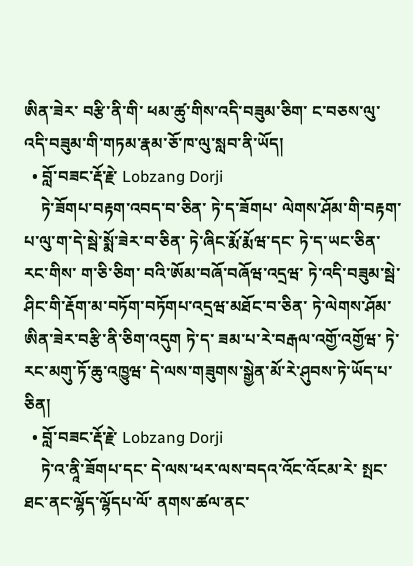ཨིན་ཟེར་ བརྩི་ནི་གི་ ཕམ་ཚུ་གིས་འདི་བཟུམ་ཅིག་ ང་བཅས་ལུ་འདི་བཟུམ་གི་གཏམ་རྣམ་ཅོ་ཁ་ལུ་སླབ་ནི་ཡོད།
  • བློ་བཟང་རྡོ་རྗེ་ Lobzang Dorji
    ཏེ་ཟོགཔ་བརྟག་འབད་བ་ཅིན་ ཏེ་ད་ཟོགཔ་ ལེགས་ཤོམ་གི་བརྟག་པ་ལུ་ག་དེ་སྦེ་སྨོ་ཟེར་བ་ཅིན་ ཏེ་ཞིང་རྨོ་རྨོཝ་དང་ ཏེ་ད་ཡང་ཅིན་ རང་གིས་ ག་ཅི་ཅིག་ བའི་ཨོམ་བཞོ་བཞོཝ་འདྲཝ་ ཏེ་འདི་བཟུམ་སྦེ་ ཤིང་གི་རྡོག་མ་བཏོག་བཏོགཔ་འདྲཝ་མཐོང་བ་ཅིན་ ཏེ་ལེགས་ཤོམ་ཨིན་ཟེར་བརྩི་ནི་ཅིག་འདུག ཏེ་ད་ ཟམ་པ་རེ་བརྒལ་འགྱོ་འགྱོཝ་ ཏེ་རང་མགུ་ཏོ་ཆུ་འཁྱུཝ་ དེ་ལས་གཟུགས་སྒྱེན་མོ་རེ་ཤུབས་ཏེ་ཡོད་པ་ཅིན།
  • བློ་བཟང་རྡོ་རྗེ་ Lobzang Dorji
    ཏེ་འ་ནཱི་ཟོགཔ་དང་ དེ་ལས་ཕར་ལས་བདའ་འོང་འོངམ་རེ་ སྤང་ཐང་ནང་ལྷོད་ལྷོདཔ་ལོ་ ནགས་ཚལ་ནང་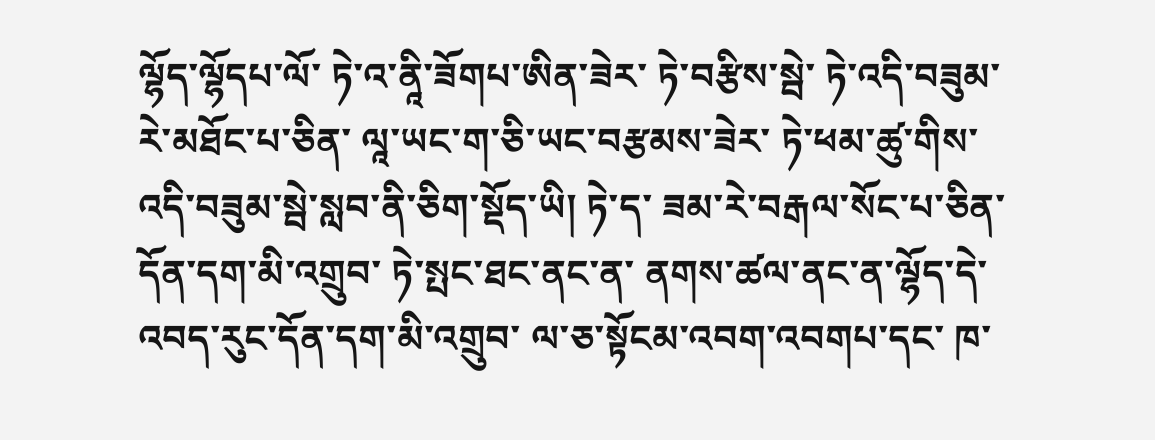ལྷོད་ལྷོདཔ་ལོ་ ཏེ་འ་ནཱི་ཟོགཔ་ཨིན་ཟེར་ ཏེ་བརྩིས་སྦེ་ ཏེ་འདི་བཟུམ་རེ་མཐོང་པ་ཅིན་ ལཱ་ཡང་ག་ཅི་ཡང་བརྩམས་ཟེར་ ཏེ་ཕམ་ཚུ་གིས་ འདི་བཟུམ་སྦེ་སླབ་ནི་ཅིག་སྡོད་ཡི། ཏེ་ད་ ཟམ་རེ་བརྒལ་སོང་པ་ཅིན་ དོན་དག་མི་འགྲུབ་ ཏེ་སྤང་ཐང་ནང་ན་ ནགས་ཚལ་ནང་ན་ལྷོད་དེ་འབད་རུང་དོན་དག་མི་འགྲུབ་ ལ་ཅ་སྟོངམ་འབག་འབགཔ་དང་ ཁ་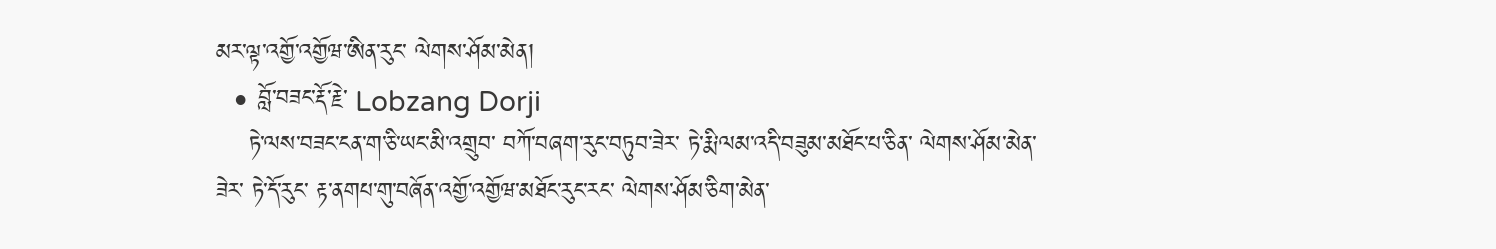མར་ལྟ་འགྱོ་འགྱོཝ་ཨིན་རུང་ ལེགས་ཤོམ་མེན།
  • བློ་བཟང་རྡོ་རྗེ་ Lobzang Dorji
    ཏེ་ལས་བཟང་ངན་ག་ཅི་ཡང་མི་འགྲུབ་ བཀོ་བཞག་རུང་བཏུབ་ཟེར་ ཏེ་རྨི་ལམ་འདི་བཟུམ་མཐོང་པ་ཅིན་ ལེགས་ཤོམ་མེན་ཟེར་ ཏེ་དོ་རུང་ རྟ་ནགཔ་གུ་བཞོན་འགྱོ་འགྱོཝ་མཐོང་རུང་རང་ ལེགས་ཤོམ་ཅིག་མེན་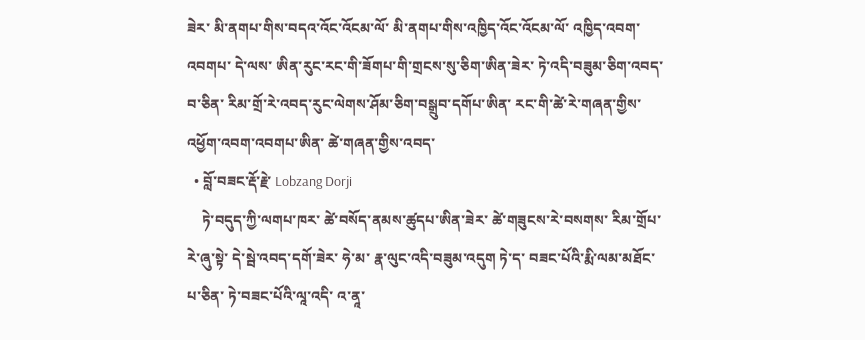ཟེར་ མི་ནགཔ་གིས་བདའ་འོང་འོངམ་ལོ་ མི་ནགཔ་གིས་འཁྱིད་འོང་འོངམ་ལོ་ འཁྱིད་འབག་འབགཔ་ དེ་ལས་ ཨིན་རུང་རང་གི་ཟོགཔ་གི་གྲངས་སུ་ཅིག་ཨིན་ཟེར་ ཏེ་འདི་བཟུམ་ཅིག་འབད་བ་ཅིན་ རིམ་གྲོ་རེ་འབད་རུང་ལེགས་ཤོམ་ཅིག་བསྒྲུབ་དགོཔ་ཨིན་ རང་གི་ཚེ་རེ་གཞན་གྱིས་འཕྱོག་འབག་འབགཔ་ཨིན་ ཚེ་གཞན་གྱིས་འབད་
  • བློ་བཟང་རྡོ་རྗེ་ Lobzang Dorji
    ཏེ་བདུད་ཀྱི་ལགཔ་ཁར་ ཚེ་བསོད་ནམས་ཚུདཔ་ཨིན་ཟེར་ ཚེ་གཟུངས་རེ་བསགས་ རིམ་གྲོཔ་རེ་ཞུ་སྟེ་ དེ་སྦེ་འབད་དགོ་ཟེར་ ཧེ་མ་ རྣ་ལུང་འདི་བཟུམ་འདུག ཏེ་ད་ བཟང་པོའི་རྨི་ལམ་མཐོང་པ་ཅིན་ ཏེ་བཟང་པོའི་ལཱ་འདི་ འ་ནཱ་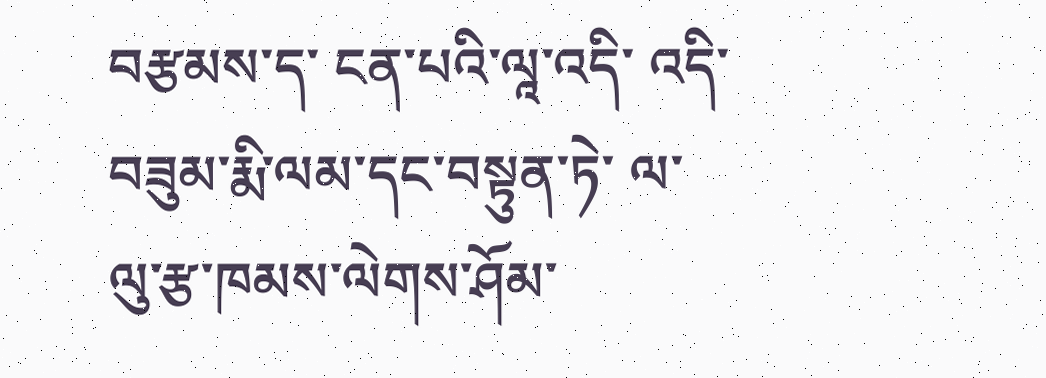བརྩམས་ད་ ངན་པའི་ལཱ་འདི་ འདི་བཟུམ་རྨི་ལམ་དང་བསྟུན་ཏེ་ ལ་ལུ་རྩ་ཁམས་ལེགས་ཤོམ་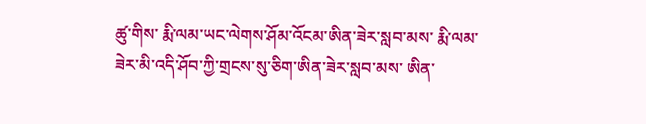ཚུ་གིས་ རྨི་ལམ་ཡང་ལེགས་ཤོམ་འོངམ་ཨིན་ཟེར་སླབ་མས་ རྨི་ལམ་ཟེར་མི་འདི་ཤོབ་ཀྱི་གྲངས་སུ་ཅིག་ཨིན་ཟེར་སླབ་མས་ ཨིན་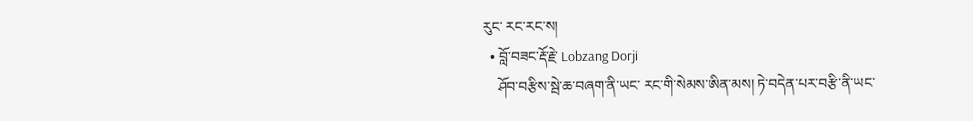རུང་ རང་རང་ས།
  • བློ་བཟང་རྡོ་རྗེ་ Lobzang Dorji
    ཤོབ་བརྩིས་སྦེ་ཆ་བཞག་ནི་ཡང་ རང་གི་སེམས་ཨིན་མས། ཏེ་བདེན་པར་བརྩི་ནི་ཡང་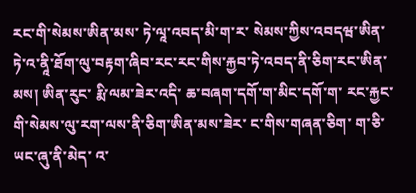རང་གི་སེམས་ཨིན་མས་ ཏེ་ལཱ་འབད་མི་ག་ར་ སེམས་ཀྱིས་འབདཝ་ཨིན་ ཏེ་འ་ནཱི་ཐོག་ལུ་བརྟག་ཞིབ་རང་རང་གིས་རྐྱབ་ཏེ་འབད་ནི་ཅིག་རང་ཨིན་མས། ཨིན་རུང་ རྨི་ལམ་ཟེར་འདི་ ཆ་བཞག་དགོ་ག་མིང་དགོ་ག་ རང་རྐྱང་གི་སེམས་ལུ་རག་ལས་ནི་ཅིག་ཨིན་མས་ཟེར་ ང་གིས་གཞན་ཅིག་ ག་ཅི་ཡང་ཞུ་ནི་མེད་ འ་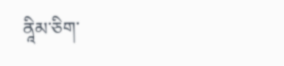ནཱིམ་ཅིག་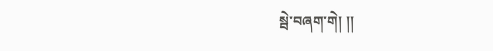སྦེ་བཞག་གེ། །།